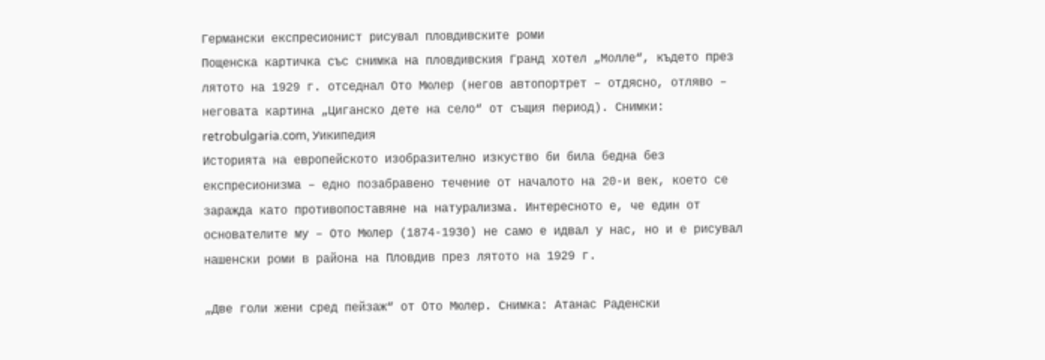Германски експресионист рисувал пловдивските роми
Пощенска картичка със снимка на пловдивския Гранд хотел „Молле“, където през лятото на 1929 г. отседнал Ото Мюлер (негов автопортрет – отдясно, отляво – неговата картина „Циганско дете на село“ от същия период). Снимки: retrobulgaria.com, Уикипедия
Историята на европейското изобразително изкуство би била бедна без експресионизма – едно позабравено течение от началото на 20-и век, което се заражда като противопоставяне на натурализма. Интересното е, че един от основателите му – Ото Мюлер (1874-1930) не само е идвал у нас, но и е рисувал нашенски роми в района на Пловдив през лятото на 1929 г.

„Две голи жени сред пейзаж“ от Ото Мюлер. Снимка: Атанас Раденски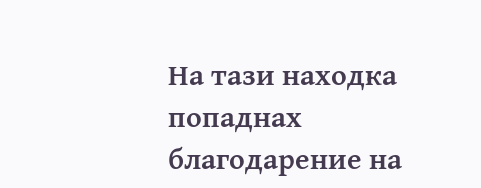На тази находка попаднах благодарение на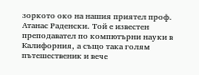зоркото око на нашия приятел проф. Атанас Раденски. Той е известен преподавател по компютърни науки в Калифорния, а също така голям пътешественик и вече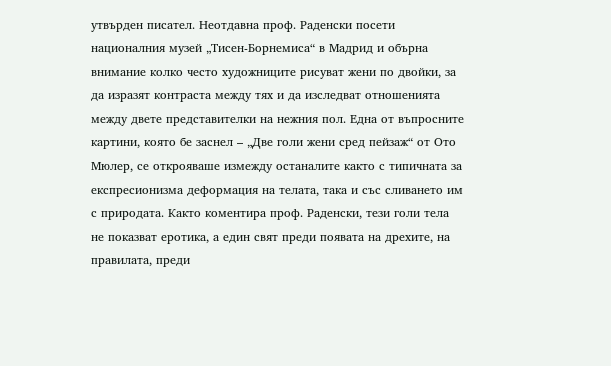утвърден писател. Неотдавна проф. Раденски посети националния музей „Тисен-Борнемиса“ в Мадрид и обърна внимание колко често художниците рисуват жени по двойки, за да изразят контраста между тях и да изследват отношенията между двете представителки на нежния пол. Една от въпросните картини, която бе заснел – „Две голи жени сред пейзаж“ от Ото Мюлер, се открояваше измежду останалите както с типичната за експресионизма деформация на телата, така и със сливането им с природата. Както коментира проф. Раденски, тези голи тела не показват еротика, а един свят преди появата на дрехите, на правилата, преди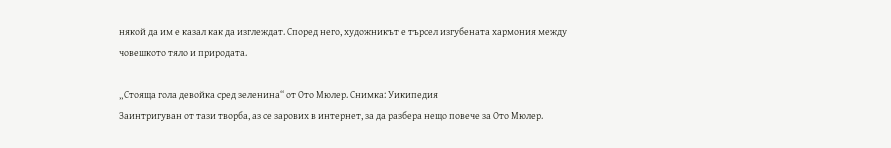някой да им е казал как да изглеждат. Според него, художникът е търсел изгубената хармония между човешкото тяло и природата.

„Стояща гола девойка сред зеленина“ от Ото Мюлер. Снимка: Уикипедия
Заинтригуван от тази творба, аз се зарових в интернет, за да разбера нещо повече за Ото Мюлер.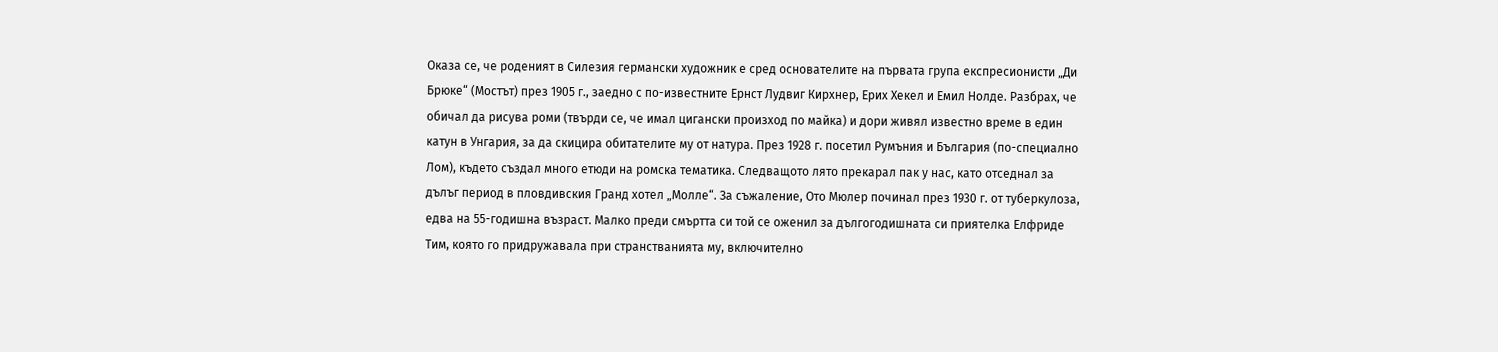Оказа се, че роденият в Силезия германски художник е сред основателите на първата група експресионисти „Ди Брюке“ (Мостът) през 1905 г., заедно с по-известните Ернст Лудвиг Кирхнер, Ерих Хекел и Емил Нолде. Разбрах, че обичал да рисува роми (твърди се, че имал цигански произход по майка) и дори живял известно време в един катун в Унгария, за да скицира обитателите му от натура. През 1928 г. посетил Румъния и България (по-специално Лом), където създал много етюди на ромска тематика. Следващото лято прекарал пак у нас, като отседнал за дълъг период в пловдивския Гранд хотел „Молле“. За съжаление, Ото Мюлер починал през 1930 г. от туберкулоза, едва на 55-годишна възраст. Малко преди смъртта си той се оженил за дългогодишната си приятелка Елфриде Тим, която го придружавала при странстванията му, включително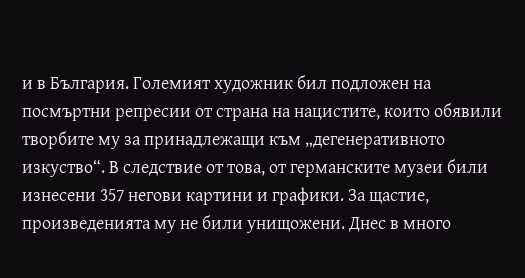и в България. Големият художник бил подложен на посмъртни репресии от страна на нацистите, които обявили творбите му за принадлежащи към „дегенеративното изкуство“. В следствие от това, от германските музеи били изнесени 357 негови картини и графики. За щастие, произведенията му не били унищожени. Днес в много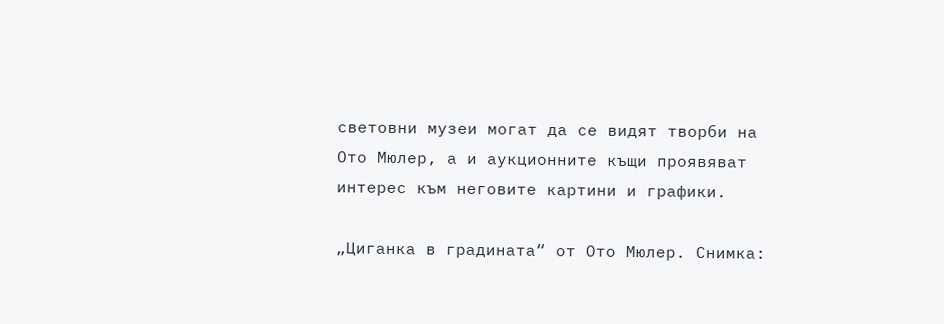световни музеи могат да се видят творби на Ото Мюлер, а и аукционните къщи проявяват интерес към неговите картини и графики.

„Циганка в градината“ от Ото Мюлер. Снимка: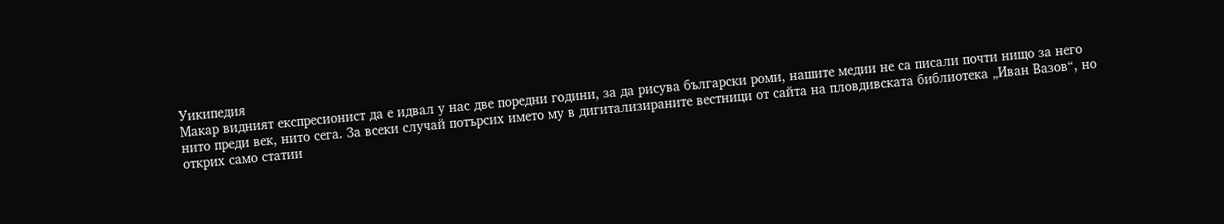Уикипедия
Макар видният експресионист да е идвал у нас две поредни години, за да рисува български роми, нашите медии не са писали почти нищо за него нито преди век, нито сега. За всеки случай потърсих името му в дигитализираните вестници от сайта на пловдивската библиотека „Иван Вазов“, но открих само статии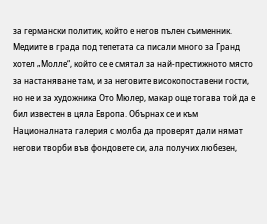за германски политик, който е негов пълен съименник. Медиите в града под тепетата са писали много за Гранд хотел „Молле“, който се е смятал за най-престижното място за настаняване там, и за неговите високопоставени гости, но не и за художника Ото Мюлер, макар още тогава той да е бил известен в цяла Европа. Обърнах се и към Националната галерия с молба да проверят дали нямат негови творби във фондовете си, ала получих любезен,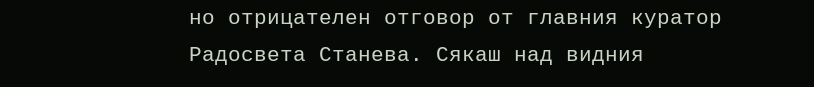но отрицателен отговор от главния куратор Радосвета Станева. Сякаш над видния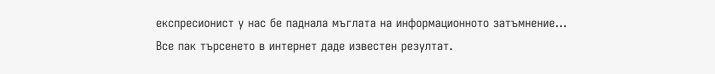експресионист у нас бе паднала мъглата на информационното затъмнение…
Все пак търсенето в интернет даде известен резултат.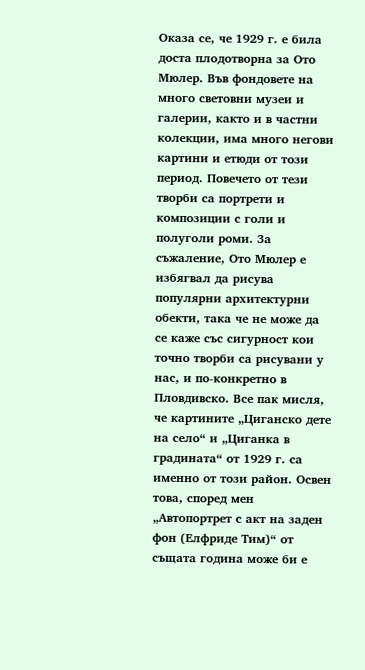Оказа се, че 1929 г. е била доста плодотворна за Ото Мюлер. Във фондовете на много световни музеи и галерии, както и в частни колекции, има много негови картини и етюди от този период. Повечето от тези творби са портрети и композиции с голи и полуголи роми. За съжаление, Ото Мюлер е избягвал да рисува популярни архитектурни обекти, така че не може да се каже със сигурност кои точно творби са рисувани у нас, и по-конкретно в Пловдивско. Все пак мисля, че картините „Циганско дете на село“ и „Циганка в градината“ от 1929 г. са именно от този район. Освен това, според мен „Автопортрет с акт на заден фон (Елфриде Тим)“ от същата година може би е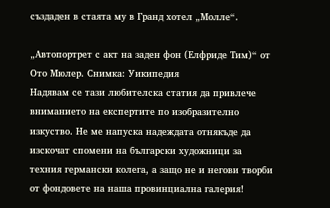създаден в стаята му в Гранд хотел „Молле“.

„Автопортрет с акт на заден фон (Елфриде Тим)“ от Ото Мюлер. Снимка: Уикипедия
Надявам се тази любителска статия да привлече вниманието на експертите по изобразително изкуство. Не ме напуска надеждата отнякъде да изскочат спомени на български художници за техния германски колега, а защо не и негови творби от фондовете на наша провинциална галерия!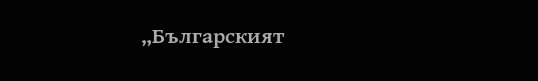„Българският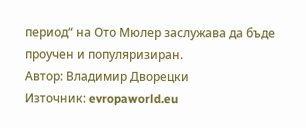период“ на Ото Мюлер заслужава да бъде проучен и популяризиран.
Автор: Владимир Дворецки
Източник: evropaworld.eu